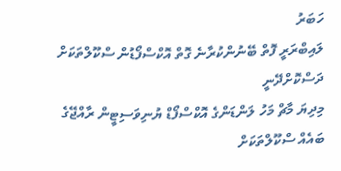ހަބަރު
ލައިބްރަރީ ފޮތް ބޭނުންކުރާނެ ގޮތް އޮކްސްފޯޑުން ސްކޫލްތަކަށް ދަސްކޮށްދޭނީ
މިދިޔަ މާޗް މަހު ލަންޑަންގެ އޮކްސްފޯޑް ޔުނިވަސިޓީން ރާއްޖޭގެ ބައެއް ސްކޫލްތަކަށް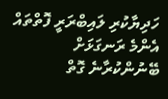ހަދިޔާކުރި ލައިބްރަރީ ފޮތްތައް އެންމެ ރަނގަޅަށް ބޭނުންކުރާނެ ގޮތް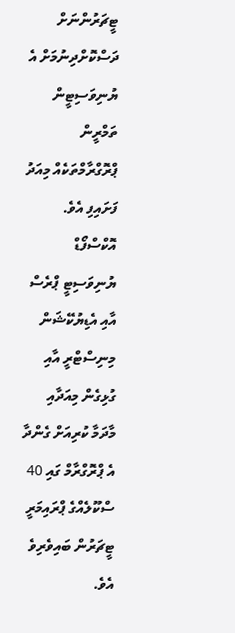ޓީޗަރުންނަށް ދަސްކޮށްދިނުމަށް އެ ޔުނިވަސިޓީން ތަމްރީން ޕްރޮގްރާމްތަކެއް މިއަދު ފަށައިފި އެވެ.
އޮކްސްފޯޑް ޔުނިވަސިޓީ ޕްރެސް އާއި އެޑިޔުކޭޝަން މިނިސްޓްރީ އާއި ގުޅިގެން މިއަދާއި މާދަމާ ކުރިއަށް ގެންދާ އެ ޕްރޮގްރާމް ގައި 40 ސްކޫލެއްގެ ޕްރައިމަރީ ޓީޗަރުން ބައިވެރިވެ އެވެ.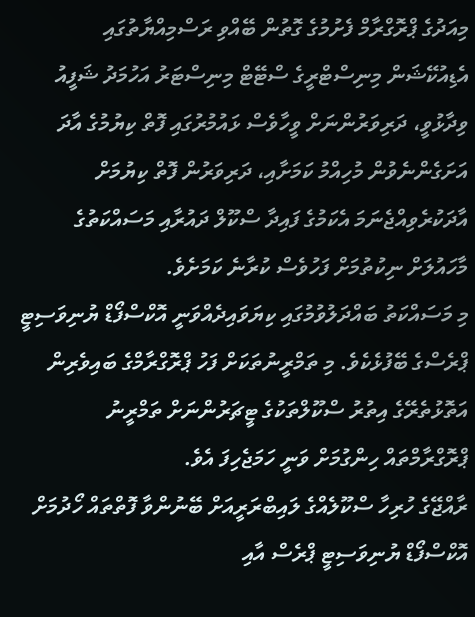މިއަދުގެ ޕްރޮގްރާމް ފެށުމުގެ ގޮތުން ބޭއްވި ރަސްމިއްޔާތުގައި އެޑިއުކޭޝަން މިނިސްޓްރީގެ ސްޓޭޓް މިނިސްޓަރު އަހުމަދު ޝަފީއު ވިދާޅުވީ، ދަރިވަރުންނަށް ވީހާވެސް ޅައުމުރުގައި ފޮތް ކިޔުމުގެ އާދަ އަށަގެންނެވުން މުހިއްމު ކަމަށާއި، ދަރިވަރުން ފޮތް ކިޔުމަށް އާދަކުރެވިއްޖެނަމަ އެކަމުގެ ފައިދާ ސްކޫލް ދައުރާއި މަސައްކަތުގެ މާހައުލަށް ނިކުތުމަށް ފަހުވެސް ކުރާނެ ކަމަށެވެ.
މި މަސައްކަތު ބައްދަލުވުމުގައި ކިޔަވައިދެއްވަނީ އޮކްސްފޯޑް ޔުނިވަސިޓީ ޕްރެސްގެ ބޭފުޅެކެވެ. މި ތަމްރީނުތަކަށް ފަހު ޕްރޮގްރާމްގެ ބައިވެރިން އަތޮޅުތެރޭގެ އިތުރު ސްކޫލްތަކުގެ ޓީޗަރުންނަށް ތަމްރީނު ޕްރޮގްރާމްތައް ހިންގުމަށް ވަނީ ހަމަޖެހިފަ އެވެ.
ރާއްޖޭގެ ހުރިހާ ސްކޫލެއްގެ ލައިބްރަރީއަށް ބޭނުންވާ ފޮތްތައް ހޯދުމަށް އޮކްސްފޯޑް ޔުނިވަސިޓީ ޕްރެސް އާއި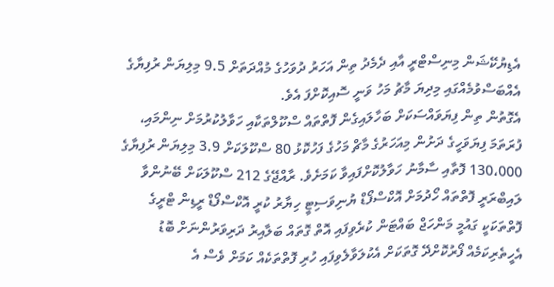އެޑިޔުކޭޝަން މިނިސްޓްރީ އާއި ދެމެދު ތިން އަހަރު ދުވަހުގެ މުއްދަތަށް 9.5 މިލިޔަން ރުފިޔާގެ އެއްބަސްވުމެއްގައި މިދިޔަ މާޗު މަހު ވަނީ ސޮއިކޮށްފަ އެވެ.
އެގޮތުން ތިން ފިޔަވައްސަކަށް ބަހާލައިގެން ފޮތްތައް ސްކޫލްތަކާއި ހަވާލުކުރުމަށް ނިންމައި، ފުރަތަމަ ފިޔަވަހީގެ ދަށުން މިއަހަރުގެ މާޗް މަހުގެ ފަހުކޮޅު 80 ސްކޫލަކަށް 3.9 މިލިޔަން ރުފިޔާގެ 130،000 ފޮތާއި ސާމާނު ހަވާލުކޮށްފައިވާ ކަމަށެވެ. ރާއްޖޭގެ 212 ސްކޫލަކަށް ބޭނުންވާ ލައިބްރަރީ ފޮތްތައް ހޯދުމަށް އޮކްސްފޯޑް ޔުނިވަސިޓީ ހިޔާރު ކުރީ އޮކްސްފޯޑް ރީޑިން ޓްރީގެ ފޮތްތަކަކީ ގައުމީ މަންހަޖް ބައްޓަން ކުރެވިފައި އޮތް ގޮތައް ބަލާއިރު ދަރިވަރުންނަށް ބޮޑު އެހީތެރިކަމެއް ފޯރުކޮށްދޭ ގޮތަކަށް އެކުލަވާލެވިފައި ހުރި ފޮތްތަކެއް ކަމަށް ވެސް އެ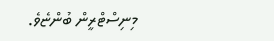މިނިސްޓްރީން ބުންޏެވެ.